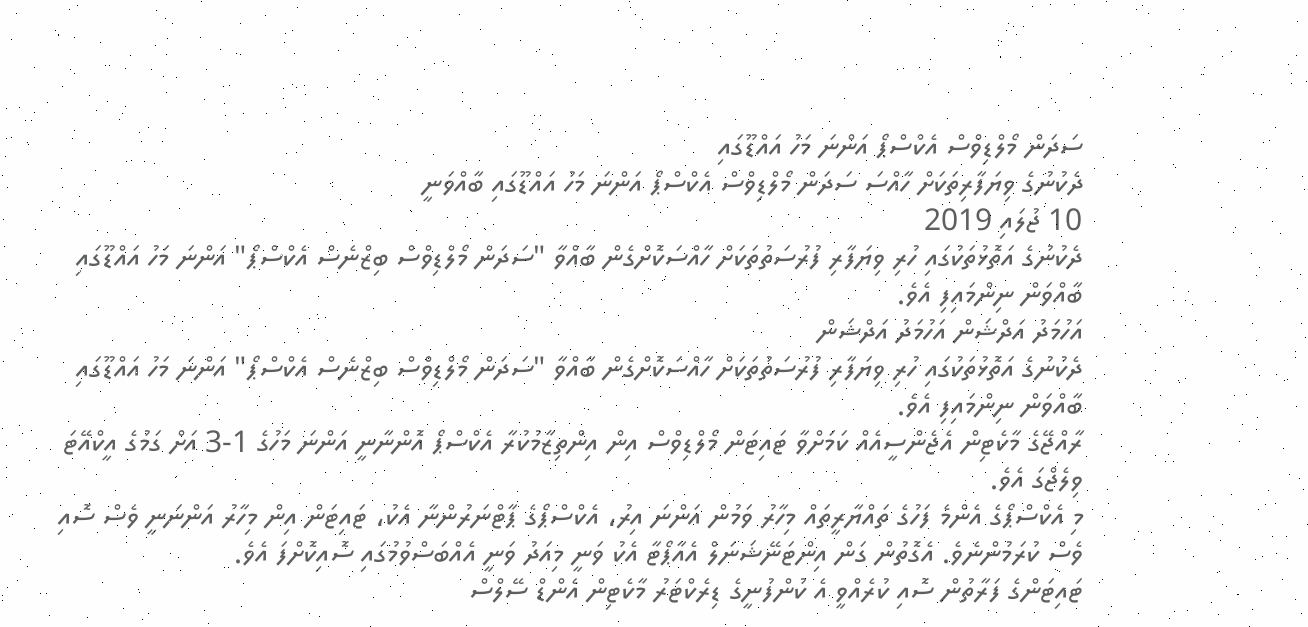ސަދަން މޯލްޑިވްސް އެކްސްޕޯ އަންނަ މަހު އައްޑޫގައި
ދެކުނުގެ ވިޔަފާރިތަކަށް ހާއްސަ ސަދަން މޯލްޑިވްސް އެކްސްޕޯ އަންނަ މަހު އައްޑޫގައި ބާއްވަނީ
10 ޖުލައި 2019
ދެކުނުގެ އަތޮޅުތަކުގައި ހުރި ވިޔަފާރި ފުރުސަތުތަކަށް ހާއްސަކޮށްގެން ބާއްވާ "ސަދަން މޯލްޑިވްސް ބިޒްނެސް އެކްސްޕޯ" އަންނަ މަހު އައްޑޫގައި ބާއްވަން ނިންމައިފި އެވެ.
އަހުމަދު އަދްޝަން އަހުމަދު އަދްޝަން
ދެކުނުގެ އަތޮޅުތަކުގައި ހުރި ވިޔަފާރި ފުރުސަތުތަކަށް ހާއްސަކޮށްގެން ބާއްވާ "ސަދަން މޯލްޑިވްސް ބިޒްނެސް އެކްސްޕޯ" އަންނަ މަހު އައްޑޫގައި ބާއްވަން ނިންމައިފި އެވެ.
ރާއްޖޭގެ މާކެޓިން އެޖެންސީއެއް ކަމަށްވާ ޓައިޓަން މޯލްޑިވްސް އިން އިންތިޒާމުކުރާ އެކްސްޕޯ އޮންނާނީ އަންނަ މަހުގެ 1-3 އަށް ގަމުގެ އީކްއޭޓަ ވިލެޖްގަ އެވެ.
މި އެކްސްޕޯގެ އެންމެ ފަހުގެ ތައްޔާރީތައް މިހާރު ވަމުން އަންނަ އިރު، އެކްސްޕޯގެ ޕާޓްނަރުންނާ އެކު، ޓައިޓަން އިން މިހާރު އަންނަނީ ވެސް ސޮއި ވެސް ކުރަމުންނެވެ. އެގޮތުން ގަން އިންޓަނޭޝަނަލް އެއާޕޯޓާ އެކު ވަނީ މިއަދު ވަނީ އެއްބަސްވުމުގައި ސޮއިކޮށްފަ އެވެ.
ޓައިޓަންގެ ފަރާތުން ސޮއި ކުރެއްވީ އެ ކުންފުނީގެ ޑިރެކްޓަރު މާކެޓިން އެންޑް ސޭލްސް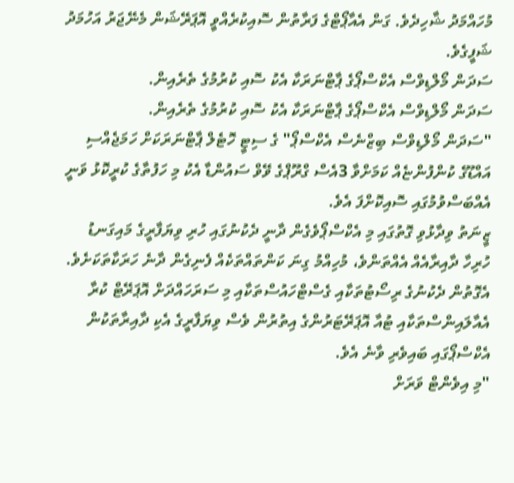މުހައްމަދު ޝާހިދެވެ. ގަން އެއާޕޯޓްގެ ފަރާތުން ސޮއިކުރެއްވީ އޮޕަރޭޝަން މެނޭޖަރު އަހުމަދު ޝަފީގެވެ.
ސަދަން މޯލްޑިވްސް އެކްސްޕޯގެ ޕާޓްނަރަކާ އެކު ސޮއި ކުރުމުގެ ތެރެއިން.
ސަދަން މޯލްޑިވްސް އެކްސްޕޯގެ ޕާޓްނަރަކާ އެކު ސޮއި ކުރުމުގެ ތެރެއިން.
"ސަދަން މޯލްޑިވްސް ބިޒްނެސް އެކްސްޕޯ" ގެ ސިޓީ ހޮޓެލް ޕާޓްނަރަކަށް ހަމަޖެއްސި އައްޑޫގެ ކުންފުންޏެއް ކަމަށްވާ 3އެސް ގްރޫޕްގެ ވޭވް ސައުންޑާ އެކު މި ހަފުތާގެ ކުރީކޮޅު ވަނީ އެއްބަސްވުމުގައި ސޮއިކޮށްފަ އެވެ.
ޒީނަތު ވިދާޅުވި ގޮތުގައި މި އެކްސްޕޯވެގެން ދާނީ ދެކުނުގައި ހުރި ވިޔަފާރީގެ މައިގަނޑު ހުރިހާ ދާއިރާއެއް އެއްތަންވެ، މުހިއްމު ގިނަ ކަންތައްތަކެއް ފެނިގެން ދާނެ ހަރަކާތަކަށެވެ. އެގޮތުން ދެކުނުގެ ރިސޯޓުތަކާއި ގެސްޓްހައުސްތަކާއި މި ސަރަހައްދަށް އޮޕަރޭޓް ކުރާ އެއާލައިންސްތަކާއި ޓުއާ އޮޕަރޭޓަރުންގެ އިތުރުން ވެސް ވިޔަފާރީގެ އެކި ދާއިރާތަކުން އެކްސްޕޯގައި ބައިވެރި ވާނެ އެވެ.
"މި އިވެންޓް ވަރަށް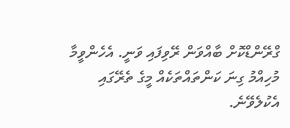ގްރޭންޑްކޮށް ބާއްވަން ރޭވިފައި ވަނީ. އެހެންވީމާ މުހިއްމު ގިނަ ކަންތައްތަކެއް މީގެ ތެރޭގައި އެކުލެވޭނެ.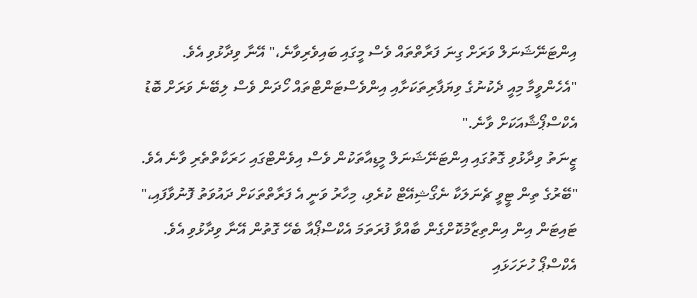އިންޓަނޭޝަނަލް ވަރަށް ގިނަ ފަރާތްތައް ވެސް މީގައި ބައިވެރިވާނެ،" އޭނާ ވިދާޅުވި އެވެ. "އެހެންވީމާ މިއީ ދެކުނުގެ ވިޔަފާރިތަކަށާއި އިންވެސްޓަންޓްތައް ހޯދަން ވެސް ލިބޭނެ ވަރަށް ބޮޑު އެކްސްޕޯޝާއަކަށް ވާނެ."
ޒީނަތު ވިދާޅުވި ގޮތުގައި އިންޓަނޭޝަނަލް މީޑިއާތަކުން ވެސް އިވެންޓްގައި ހަރަކާތްތެރި ވާނެ އެވެ.
"ބޭރުގެ ތިން ޓީވީ ޗެނަލަކާ ނެގޯޝިއޭޓް ކުރެވި، މިހާރު ވަނީ އެ ފަރާތްތަކަށް ދައުވަތު ފޮނުވާފައި،" ޓައިޓަން އިން އިންތިޒާމުކޮށްގެން ބާއްވާ ފުރަތަމަ އެކްސްޕޯއާ ބެހޭ ގޮތުން އޭނާ ވިދާޅުވި އެވެ.
އެކްސްޕޯ ހުށަހަޅައި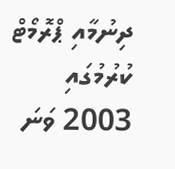ދިނުމާއި ޕްރޮމޯޓް ކުރުމުގައި 2003 ވަނަ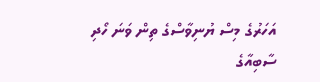އަހަރުގެ މިސް ޔުނިވާސްގެ ތިން ވަނަ ހޯދި ސާބިއާގެ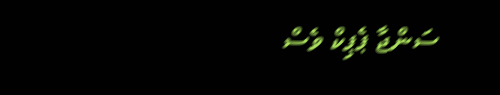ސަންޖާ ޕެޕިކް ވެސް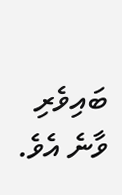ބައިވެރި ވާނެ އެވެ.